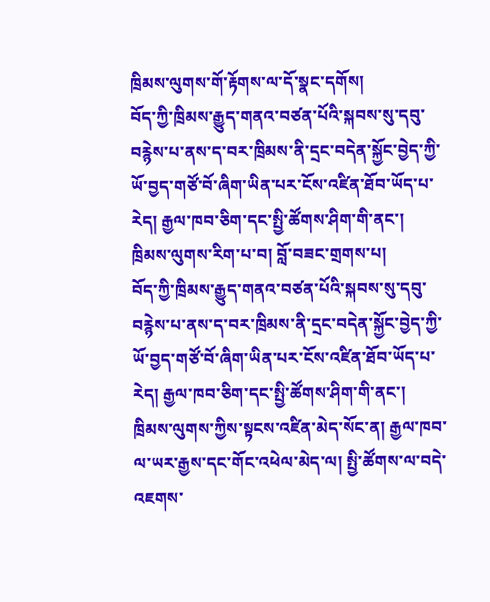ཁྲིམས་ལུགས་གོ་རྟོགས་ལ་དོ་སྣང་དགོས།
བོད་ཀྱི་ཁྲིམས་རྒྱུད་གནའ་བཙན་པོའི་སྐབས་སུ་དབུ་བརྙེས་པ་ནས་ད་བར་ཁྲིམས་ནི་དྲང་བདེན་སྐྱོང་བྱེད་ཀྱི་ཡོ་བྱད་གཙོ་བོ་ཞིག་ཡིན་པར་ངོས་འཛིན་ཐོབ་ཡོད་པ་རེད། རྒྱལ་ཁབ་ཅིག་དང་སྤྱི་ཚོགས་ཤིག་གི་ནང་།
ཁྲིམས་ལུགས་རིག་པ་བ། བློ་བཟང་གྲགས་པ།
བོད་ཀྱི་ཁྲིམས་རྒྱུད་གནའ་བཙན་པོའི་སྐབས་སུ་དབུ་བརྙེས་པ་ནས་ད་བར་ཁྲིམས་ནི་དྲང་བདེན་སྐྱོང་བྱེད་ཀྱི་ཡོ་བྱད་གཙོ་བོ་ཞིག་ཡིན་པར་ངོས་འཛིན་ཐོབ་ཡོད་པ་རེད། རྒྱལ་ཁབ་ཅིག་དང་སྤྱི་ཚོགས་ཤིག་གི་ནང་། ཁྲིམས་ལུགས་ཀྱིས་སྟངས་འཛིན་མེད་སོང་ན། རྒྱལ་ཁབ་ལ་ཡར་རྒྱས་དང་གོང་འཕེལ་མེད་ལ། སྤྱི་ཚོགས་ལ་བདེ་འཇགས་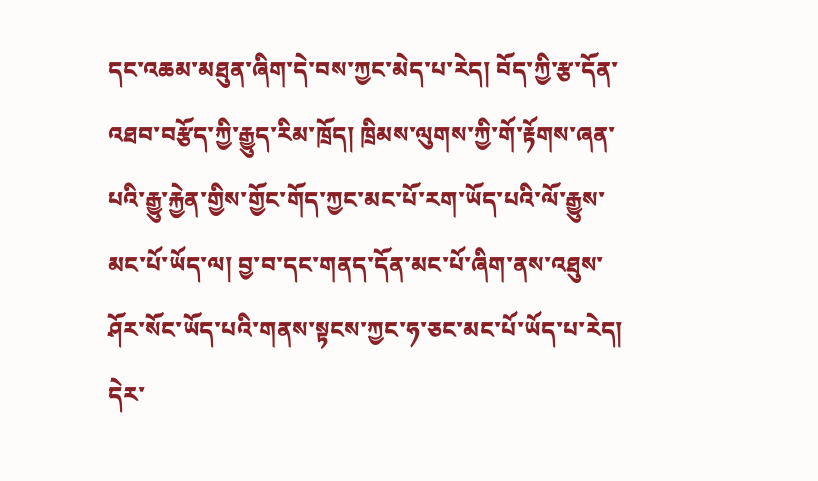དང་འཆམ་མཐུན་ཞིག་དེ་བས་ཀྱང་མེད་པ་རེད། བོད་ཀྱི་རྩ་དོན་འཐབ་བརྩོད་ཀྱི་རྒྱུད་རིམ་ཁྲོད། ཁྲིམས་ལུགས་ཀྱི་གོ་རྟོགས་ཞན་པའི་རྒྱུ་རྐྱེན་གྱིས་གྱོང་གོད་ཀྱང་མང་པོ་རག་ཡོད་པའི་ལོ་རྒྱུས་མང་པོ་ཡོད་ལ། བྱ་བ་དང་གནད་དོན་མང་པོ་ཞིག་ནས་འཐུས་ཤོར་སོང་ཡོད་པའི་གནས་སྟངས་ཀྱང་ཧ་ཅང་མང་པོ་ཡོད་པ་རེད། དེར་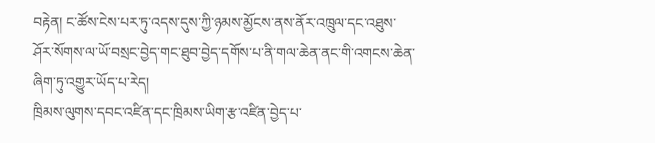བརྟེན། ང་ཚོས་ངེས་པར་ཏུ་འདས་དུས་ཀྱི་ཉམས་མྱོངས་ནས་ནོར་འཁྲུལ་དང་འཐུས་ཤོར་སོགས་ལ་ཡོ་བསྲང་བྱེད་གང་ཐུབ་བྱེད་དགོས་པ་ནི་གལ་ཆེན་ནང་གི་འགངས་ཆེན་ཞིག་ཏུ་འགྱུར་ཡོད་པ་རེད།
ཁྲིམས་ལུགས་དབང་འཛིན་དང་ཁྲིམས་ཡིག་རྩ་འཛིན་བྱེད་པ་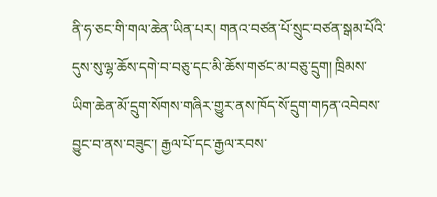ནི་ཧ་ཅང་གི་གལ་ཆེན་ཡིན་པར། གནའ་བཙན་པོ་སྲུང་བཙན་སྒམ་པོའི་དུས་སུ་ལྷ་ཆོས་དགེ་བ་བཅུ་དང་མི་ཆོས་གཙང་མ་བཅུ་དྲུག། ཁྲིམས་ཡིག་ཆེན་མོ་དྲུག་སོགས་གཞིར་གྱུར་ནས་ཁོད་སོ་དྲུག་གཏན་འབེབས་བྱུང་བ་ནས་བཟུང་། རྒྱལ་པོ་དང་རྒྱལ་རབས་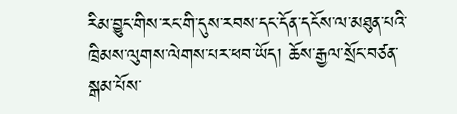རིམ་བྱུང་གིས་རང་གི་དུས་རབས་དང་དོན་དངོས་ལ་མཐུན་པའི་ཁྲིམས་ལུགས་ལེགས་པར་ཕབ་ཡོད། ཆོས་རྒྱལ་སྲོང་བཙན་སྒམ་པོས་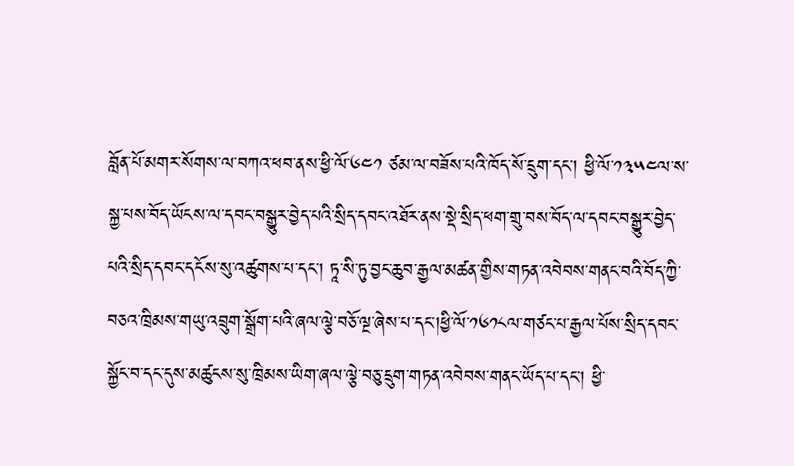བློན་པོ་མགར་སོགས་ལ་བཀའ་ཕབ་ནས་ཕྱི་ལོ་༦༤༡ ཙམ་ལ་བཟོས་པའི་ཁོད་སོ་དྲུག་དང་། ཕྱི་ལོ་༡༣༥༤ལ་ས་སྐྱ་པས་བོད་ཡོངས་ལ་དབང་བསྒྱུར་བྱེད་པའི་སྲིད་དབང་འཐོར་ནས་སྡེ་སྲིད་ཕག་གྲུ་བས་བོད་ལ་དབང་བསྒྱུར་བྱེད་པའི་སྲིད་དབང་དངོས་སུ་འཚུགས་པ་དང་། ཏཱ་སི་ཏུ་བྱང་ཆུབ་རྒྱལ་མཚན་གྱིས་གཏན་འབེབས་གནང་བའི་བོད་ཀྱི་བཅའ་ཁྲིམས་གཡུ་འབྲུག་སྒྲོག་པའི་ཞལ་ལྕེ་བཅོ་ལྔ་ཞེས་པ་དང་།ཕྱི་ལོ་༡༦༡༨ལ་གཙང་པ་རྒྱལ་པོས་སྲིད་དབང་སྐྱོང་བ་དང་དུས་མཚུངས་སུ་ཁྲིམས་ཡིག་ཞལ་ལྕེ་བཅུ་དྲུག་གཏན་འབེབས་གནང་ཡོད་པ་དང་། ཕྱི་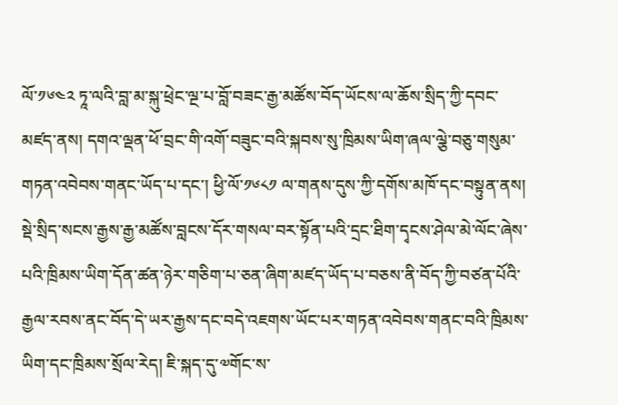ལོ་༡༦༤༢ ཏཱ་ལའི་བླ་མ་སྐུ་ཕྲེང་ལྔ་པ་བློ་བཟང་རྒྱ་མཚོས་བོད་ཡོངས་ལ་ཆོས་སྲིད་ཀྱི་དབང་མཛད་ནས། དགའ་ལྡན་ཕོ་བྲང་གི་འགོ་བཟུང་བའི་སྐབས་སུ་ཁྲིམས་ཡིག་ཞལ་ལྕེ་བཅུ་གསུམ་གཏན་འབེབས་གནང་ཡོད་པ་དང་། ཕྱི་ལོ་༡༦༨༡ ལ་གནས་དུས་ཀྱི་དགོས་མཁོ་དང་བསྟུན་ནས། སྡེ་སྲིད་སངས་རྒྱས་རྒྱ་མཚོས་བླངས་དོར་གསལ་བར་སྟོན་པའི་དྲང་ཐིག་དྭངས་ཤེལ་མེ་ལོང་ཞེས་པའི་ཁྲིམས་ཡིག་དོན་ཚན་ཉེར་གཅིག་པ་ཅན་ཞིག་མཛད་ཡོད་པ་བཅས་ནི་བོད་ཀྱི་བཙན་པོའི་རྒྱལ་རབས་ནང་བོད་དེ་ཡར་རྒྱས་དང་བདེ་འཇགས་ཡོང་པར་གཏན་འབེབས་གནང་བའི་ཁྲིམས་ཡིག་དང་ཁྲིམས་སྲོལ་རེད། ཇི་སྐད་དུ་༧གོང་ས་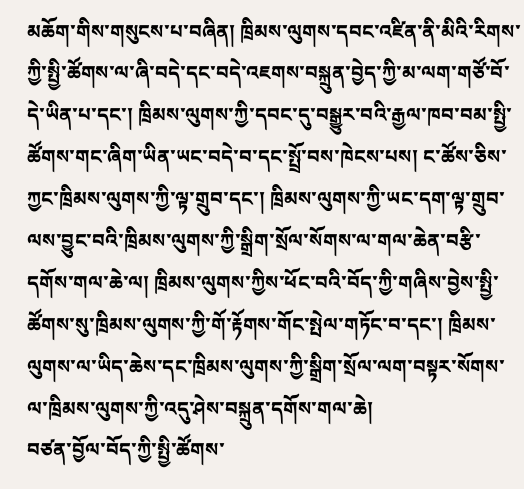མཆོག་གིས་གསུངས་པ་བཞིན། ཁྲིམས་ལུགས་དབང་འཛིན་ནི་མིའི་རིགས་ཀྱི་སྤྱི་ཚོགས་ལ་ཞི་བདེ་དང་བདེ་འཇགས་བསྐྲུན་བྱེད་ཀྱི་མ་ལག་གཙོ་བོ་དེ་ཡིན་པ་དང་། ཁྲིམས་ལུགས་ཀྱི་དབང་དུ་བསྒྱུར་བའི་རྒྱལ་ཁབ་བམ་སྤྱི་ཚོགས་གང་ཞིག་ཡིན་ཡང་བདེ་བ་དང་སྤྲོ་བས་ཁེངས་པས། ང་ཚོས་ཅིས་ཀྱང་ཁྲིམས་ལུགས་ཀྱི་ལྟ་གྲུབ་དང་། ཁྲིམས་ལུགས་ཀྱི་ཡང་དག་ལྟ་གྲུབ་ལས་བྱུང་བའི་ཁྲིམས་ལུགས་ཀྱི་སྒྲིག་སྲོལ་སོགས་ལ་གལ་ཆེན་བརྩི་དགོས་གལ་ཆེ་ལ། ཁྲིམས་ལུགས་ཀྱིས་ཕོང་བའི་བོད་ཀྱི་གཞིས་བྱེས་སྤྱི་ཚོགས་སུ་ཁྲིམས་ལུགས་ཀྱི་གོ་རྟོགས་གོང་སྤེལ་གཏོང་བ་དང་། ཁྲིམས་ལུགས་ལ་ཡིད་ཆེས་དང་ཁྲིམས་ལུགས་ཀྱི་སྒྲིག་སྲོལ་ལག་བསྟར་སོགས་ལ་ཁྲིམས་ལུགས་ཀྱི་འདུ་ཤེས་བསྐྲུན་དགོས་གལ་ཆེ།
བཙན་བྱོལ་བོད་ཀྱི་སྤྱི་ཚོགས་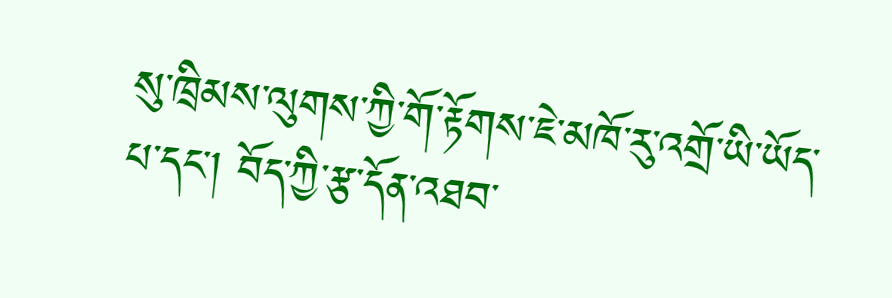སུ་ཁྲིམས་ལུགས་ཀྱི་གོ་རྟོགས་ཇེ་མཁོ་རུ་འགྲོ་ཡི་ཡོད་པ་དང་། བོད་ཀྱི་རྩ་དོན་འཐབ་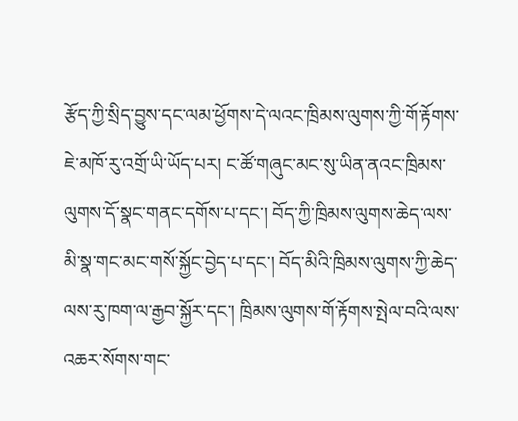རྩོད་ཀྱི་སྲིད་བྱུས་དང་ལམ་ཕྱོགས་དེ་ལའང་ཁྲིམས་ལུགས་ཀྱི་གོ་རྟོགས་ཇེ་མཁོ་རུ་འགྲོ་ཡི་ཡོད་པར། ང་ཚོ་གཞུང་མང་སུ་ཡིན་ནའང་ཁྲིམས་ལུགས་དོ་སྣང་གནང་དགོས་པ་དང་། བོད་ཀྱི་ཁྲིམས་ལུགས་ཆེད་ལས་མི་སྣ་གང་མང་གསོ་སྐྱོང་བྱེད་པ་དང་། བོད་མིའི་ཁྲིམས་ལུགས་ཀྱི་ཆེད་ལས་རུ་ཁག་ལ་རྒྱབ་སྐྱོར་དང་། ཁྲིམས་ལུགས་གོ་རྟོགས་སྤེལ་བའི་ལས་འཆར་སོགས་གང་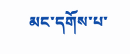མང་དགོས་པ་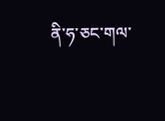ནི་ཧ་ཅང་གལ་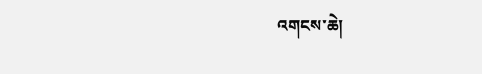འགངས་ཆེ།